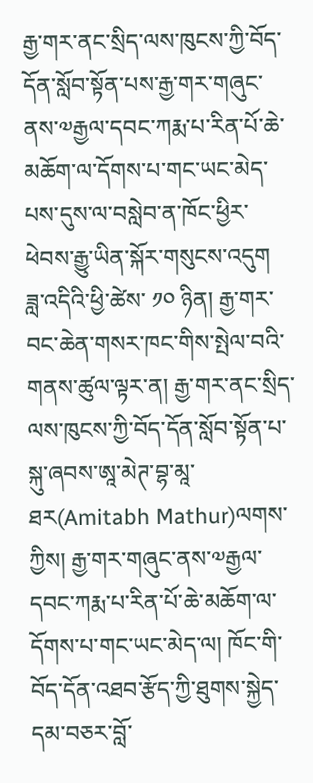རྒྱ་གར་ནང་སྲིད་ལས་ཁུངས་ཀྱི་བོད་དོན་སློབ་སྟོན་པས་རྒྱ་གར་གཞུང་ནས་༧རྒྱལ་དབང་ཀརྨ་པ་རིན་པོ་ཆེ་མཆོག་ལ་དོགས་པ་གང་ཡང་མེད་པས་དུས་ལ་བསླེབ་ན་ཁོང་ཕྱིར་ཕེབས་རྒྱུ་ཡིན་སྐོར་གསུངས་འདུག
ཟླ་འདིའི་ཕྱི་ཚེས་ ༡༠ ཉིན། རྒྱ་གར་བང་ཆེན་གསར་ཁང་གིས་སྤེལ་བའི་གནས་ཚུལ་ལྟར་ན། རྒྱ་གར་ནང་སྲིད་ལས་ཁུངས་ཀྱི་བོད་དོན་སློབ་སྟོན་པ་སྐུ་ཞབས་ཨཱ་མེཊ་བྷ་མཱ་ཐར(Amitabh Mathur)ལགས་ཀྱིས། རྒྱ་གར་གཞུང་ནས་༧རྒྱལ་དབང་ཀརྨ་པ་རིན་པོ་ཆེ་མཆོག་ལ་དོགས་པ་གང་ཡང་མེད་ལ། ཁོང་གི་བོད་དོན་འཐབ་རྩོད་ཀྱི་ཐུགས་སྐྱེད་དམ་བཅར་བློ་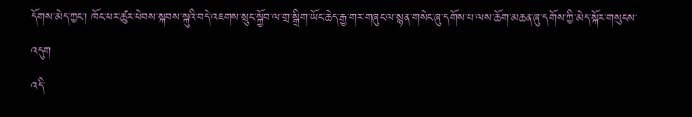དོགས་མེད་ཀྱང་། ཁོང་ཕར་ཚུར་ཕེབས་སྐབས་སྐུའི་བདེ་འཇགས་སྲུང་སྐྱོབ་ལ་གྲ་སྒྲིག་ཡོང་ཆེད་རྒྱ་གར་གཞུང་ལ་སྙན་གསེང་ཞུ་དགོས་པ་ལས་ཆོག་མཆན་ཞུ་དགོས་ཀྱི་མེད་སྐོར་གསུངས་འདུག
འདི་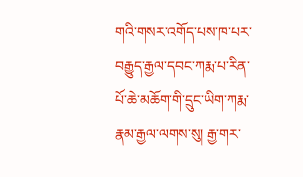གའི་གསར་འགོད་པས་ཁ་པར་བརྒྱུད་རྒྱལ་དབང་ཀརྨ་པ་རིན་པོ་ཆེ་མཆོག་གི་དྲུང་ཡིག་ཀརྨ་རྣམ་རྒྱལ་ལགས་སུ། རྒྱ་གར་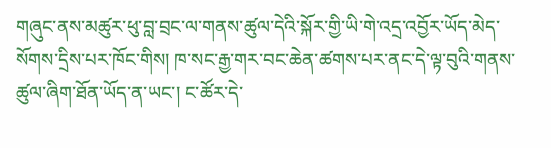གཞུང་ནས་མཚུར་ཕུ་བླ་བྲང་ལ་གནས་ཚུལ་དེའི་སྐོར་གྱི་ཡི་གེ་འདྲ་འབྱོར་ཡོད་མེད་སོགས་དྲིས་པར་ཁོང་གིས། ཁ་སང་རྒྱ་གར་བང་ཆེན་ཚགས་པར་ནང་དེ་ལྟ་བུའི་གནས་ཚུལ་ཞིག་ཐོན་ཡོད་ན་ཡང་། ང་ཚོར་དེ་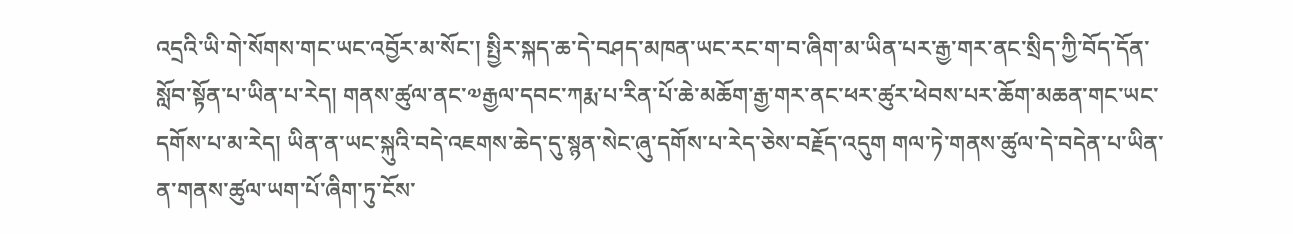འདྲའི་ཡི་གེ་སོགས་གང་ཡང་འབྱོར་མ་སོང་། སྤྱིར་སྐད་ཆ་དེ་བཤད་མཁན་ཡང་རང་ག་བ་ཞིག་མ་ཡིན་པར་རྒྱ་གར་ནང་སྲིད་ཀྱི་བོད་དོན་སློབ་སྟོན་པ་ཡིན་པ་རེད། གནས་ཚུལ་ནང་༧རྒྱལ་དབང་ཀརྨ་པ་རིན་པོ་ཆེ་མཆོག་རྒྱ་གར་ནང་ཕར་ཚུར་ཕེབས་པར་ཆོག་མཆན་གང་ཡང་དགོས་པ་མ་རེད། ཡིན་ན་ཡང་སྐུའི་བདེ་འཇགས་ཆེད་དུ་སྙན་སེང་ཞུ་དགོས་པ་རེད་ཅེས་བརྗོད་འདུག གལ་ཏེ་གནས་ཚུལ་དེ་བདེན་པ་ཡིན་ན་གནས་ཚུལ་ཡག་པོ་ཞིག་ཏུ་ངོས་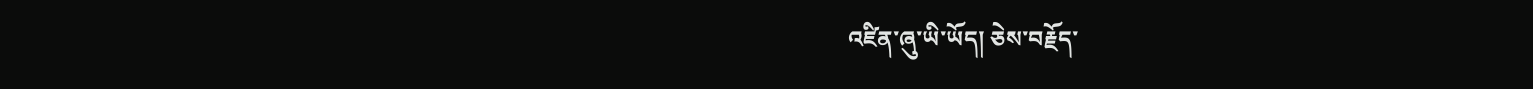འཛིན་ཞུ་ཡི་ཡོད། ཅེས་བརྗོད་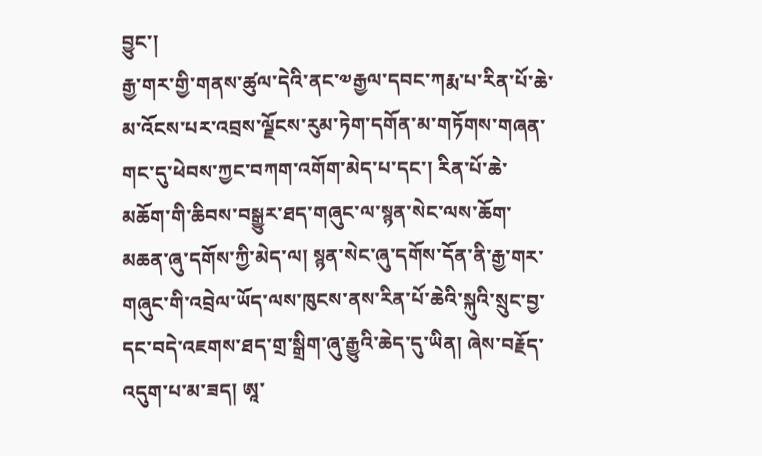བྱུང་།
རྒྱ་གར་གྱི་གནས་ཚུལ་དེའི་ནང་༧རྒྱལ་དབང་ཀརྨ་པ་རིན་པོ་ཆེ་མ་འོངས་པར་འབྲས་ལྗོངས་རུམ་ཏེག་དགོན་མ་གཏོགས་གཞན་གང་དུ་ཕེབས་ཀྱང་བཀག་འགོག་མེད་པ་དང་། རིན་པོ་ཆེ་མཆོག་གི་ཆིབས་བསྒྱུར་ཐད་གཞུང་ལ་སྙན་སེང་ལས་ཆོག་མཆན་ཞུ་དགོས་ཀྱི་མེད་ལ། སྙན་སེང་ཞུ་དགོས་དོན་ནི་རྒྱ་གར་གཞུང་གི་འབྲེལ་ཡོད་ལས་ཁུངས་ནས་རིན་པོ་ཆེའི་སྐུའི་སྲུང་བྱ་དང་བདེ་འཇགས་ཐད་གྲ་སྒྲིག་ཞུ་རྒྱུའི་ཆེད་དུ་ཡིན། ཞེས་བརྗོད་འདུག་པ་མ་ཟད། ཨཱ་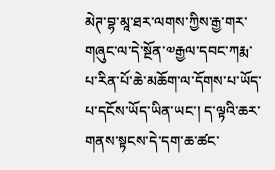མེཊ་བྷ་མཱ་ཐར་ལགས་ཀྱིས་རྒྱ་གར་གཞུང་ལ་དེ་སྔོན་༧རྒྱལ་དབང་ཀརྨ་པ་རིན་པོ་ཆེ་མཆོག་ལ་དོགས་པ་ཡོད་པ་དངོས་ཡོད་ཡིན་ཡང་། ད་ལྟའི་ཆར་གནས་སྟངས་དེ་དག་ཆ་ཚང་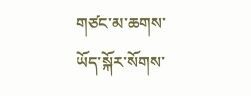གཙང་མ་ཆགས་ཡོད་སྐོར་སོགས་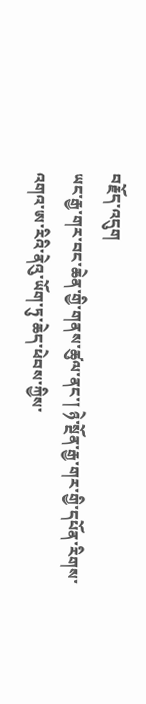བརྗོད་འདུག
ཡང་རྒྱ་གར་བང་ཆེན་གྱི་གནས་ཚུལ་ནང་། ཉེ་སྔོན་རྒྱ་གར་གྱི་དཔོན་རིགས་འགའ་ཨ་རིའི་ནེའུ་ཡོག་ཏུ་ཆེད་ཕེབས་ཀྱིས་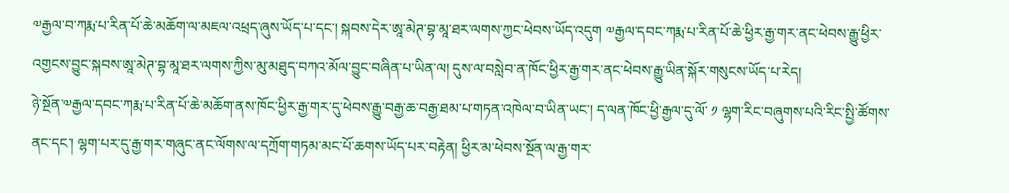༧རྒྱལ་བ་ཀརྨ་པ་རིན་པོ་ཆེ་མཆོག་ལ་མཇལ་འཕྲད་ཞུས་ཡོད་པ་དང་། སྐབས་དེར་ཨཱ་མེཊ་བྷ་མཱ་ཐར་ལགས་ཀྱང་ཕེབས་ཡོད་འདུག ༧རྒྱལ་དབང་ཀརྨ་པ་རིན་པོ་ཆེ་ཕྱིར་རྒྱ་གར་ནང་ཕེབས་རྒྱུ་ཕྱིར་འགྱངས་བྱུང་སྐབས་ཨཱ་མེཊ་བྷ་མཱ་ཐར་ལགས་ཀྱིས་མུ་མཐུད་བཀའ་མོལ་བྱུང་བཞིན་པ་ཡིན་ལ། དུས་ལ་བསླེབ་ན་ཁོང་ཕྱིར་རྒྱ་གར་ནང་ཕེབས་རྒྱུ་ཡིན་སྐོར་གསུངས་ཡོད་པ་རེད།
ཉེ་སྔོན་༧རྒྱལ་དབང་ཀརྨ་པ་རིན་པོ་ཆེ་མཆོག་ནས་ཁོང་ཕྱིར་རྒྱ་གར་དུ་ཕེབས་རྒྱུ་བརྒྱ་ཆ་བརྒྱ་ཐམ་པ་གཏན་འཁེལ་བ་ཡིན་ཡང་། ད་ལན་ཁོང་ཕྱི་རྒྱལ་དུ་ལོ་ ༡ ལྷག་རིང་བཞུགས་པའི་རིང་སྤྱི་ཚོགས་ནང་དང་། ལྷག་པར་དུ་རྒྱ་གར་གཞུང་ནང་ལོགས་ལ་དཀྲོག་གཏམ་མང་པོ་ཆགས་ཡོད་པར་བརྟེན། ཕྱིར་མ་ཕེབས་སྔོན་ལ་རྒྱ་གར་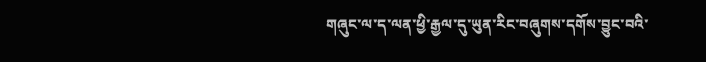གཞུང་ལ་ད་ལན་ཕྱི་རྒྱལ་དུ་ཡུན་རིང་བཞུགས་དགོས་བྱུང་བའི་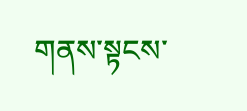གནས་སྟངས་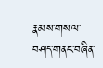རྣམས་གསལ་བཤད་གནང་བཞིན་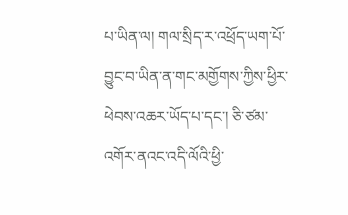པ་ཡིན་ལ། གལ་སྲིད་ར་འཕྲོད་ཡག་པོ་བྱུང་བ་ཡིན་ན་གང་མགྱོགས་ཀྱིས་ཕྱིར་ཕེབས་འཆར་ཡོད་པ་དང་། ཅི་ཙམ་འགོར་ནའང་འདི་ལོའི་ཕྱི་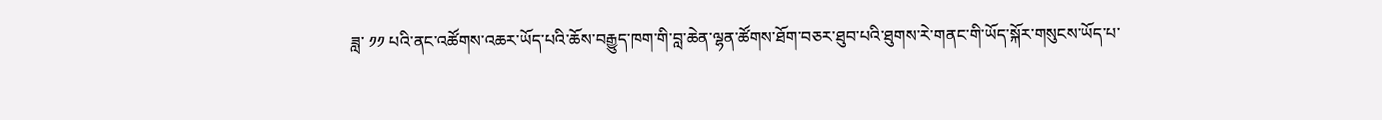ཟླ་ ༡༡ པའི་ནང་འཚོགས་འཆར་ཡོད་པའི་ཆོས་བརྒྱུད་ཁག་གི་བླ་ཆེན་ལྷན་ཚོགས་ཐོག་བཅར་ཐུབ་པའི་ཐུགས་རེ་གནང་གི་ཡོད་སྐོར་གསུངས་ཡོད་པ་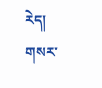རེད།
གསར་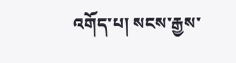འགོད་པ། སངས་རྒྱས་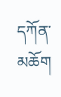དཀོན་མཆོག